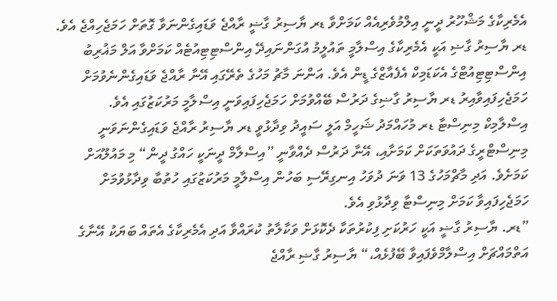އެމެރިކާގެ މަޝްހޫރު ދީނީ އިލްމުވެރިއެއް ކަމަށްވާ ޑރ ޔާސިރު ގާޟީ ރާއްޖެ ވަޑައިގެންނަވާ ގޮތަށް ހަމަޖެހިއްޖެ އެވެ.
ޑރ ޔާސިރު ގާޟި އަކީ އެމެރިކާގެ އިސްލާމީ ތައުލީމު އުގަންނައިދޭ އިންސްޓިޓިއުޓެއް ކަމަށްވާ އަލް މަޣުރިބު އިންސްޓިޓިއުޓްގެ އެކަޑަމިކް އެފެއާޒްގެ ޑީން އެވެ. އަންނަ މާޗު މަހުގެ ތެރޭގައި އޭނާ ރާއްޖެ ވަޑައިގެންނެވުމަށް ހަމަޖެހިފައިވާއިރު ޑރ ޔާސިރު ގާޟިގެ ދަރުސް ބޭއްވުމަށް ހަމަޖެހިފައިވަނީ އިސްލާމީ މަރުކަޒުގައި އެވެ.
އިސްލާމިކް މިނިސްޓާ ޑރ މުހައްމަދު ޝަހީމް އަލީ ސައީދު ވިދާޅުވީ ޑރ ޔާސިރު ރާއްޖެ ވަޑައިގެންނަވަނީ މިނިސްޓްރީގެ ދައުވަތަކަށް ކަމަށާއި، އޭނާ ދަރުސް ދެއްވާނީ ”އިސްލާމް ދީނަކީ ހައްގު ދީން“ މި މައުލޫއަށް ކަމަށެވެ. އަދި މާޗްމަހުގެ 13 ވަނަ ދުވަހު އިނގިރޭސި ބަހުން އިސްލާމީ މަރުކަޒުގައި ހުތުބާ ވިދާޅުވުމަށް ހަމަޖެހިފައިވާ ކަމަށް މިނިސްޓާ ވިދާޅުވި އެވެ.
”ޑރ. ޔާސިރު ގާޟީ އަކީ ހަރުކަށި ފިކުރުތަކާ ދެކޮޅަށް ވަކާލާތު ކުރައްވާ އަދި އެމެރިކާގެ އެތައް ބަޔަކު އޭނާގެ އަތްމައްޗަށް އިސްލާމްވެފައިވާ ބޭފުޅެއް،“ ޔާސިރު ގާޟި ރާއްޖެ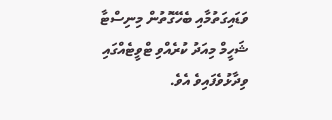ވަޑައިގަތުމާއި ބެހޭގޮތުން މިނިސްޓާ ޝަހީމް މިއަދު ކުރެއްވި ޓްވީޓެއްގައި ވިދާޅުވެފައިވެ އެވެ.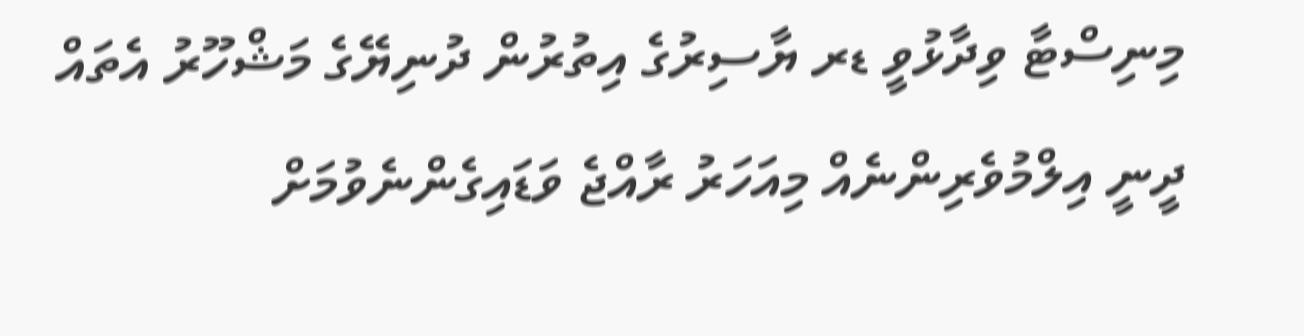މިނިސްޓާ ވިދާޅުވީ ޑރ ޔާސިރުގެ އިތުރުން ދުނިޔޭގެ މަޝްހޫރު އެތައް ދީނީ އިލްމުވެރިންނެއް މިއަހަރު ރާއްޖެ ވަޑައިގެންނެވުމަށް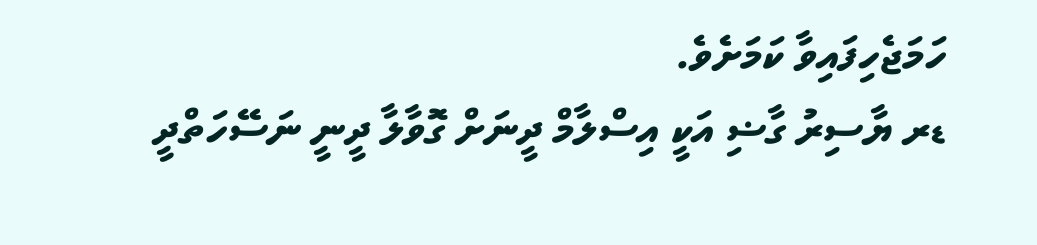ހަމަޖެހިފައިވާ ކަމަށެވެ.
ޑރ ޔާސިރު ގާޟި އަކީ އިސްލާމް ދީނަށް ގޮވާލާ ދީނީ ނަސޭހަތްދީ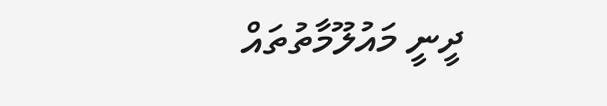ދީނީ މައުލޫމާތުތައް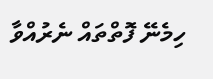ހިމެނޭ ފޮތްތައް ނެރުއްވާ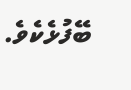ބޭފުޅެކެވެ.